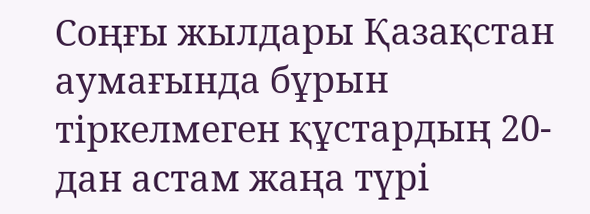Соңғы жылдары Қазақстан аумағында бұрын тіркелмеген құстардың 20-дан астам жаңа түрі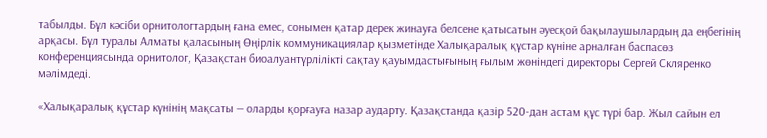табылды. Бұл кәсіби орнитологтардың ғана емес, сонымен қатар дерек жинауға белсене қатысатын әуесқой бақылаушылардың да еңбегінің арқасы. Бұл туралы Алматы қаласының Өңірлік коммуникациялар қызметінде Халықаралық құстар күніне арналған баспасөз конференциясында орнитолог, Қазақстан биоалуантүрлілікті сақтау қауымдастығының ғылым жөніндегі директоры Сергей Скляренко мәлімдеді.

«Халықаралық құстар күнінің мақсаты — оларды қорғауға назар аударту. Қазақстанда қазір 520-дан астам құс түрі бар. Жыл сайын ел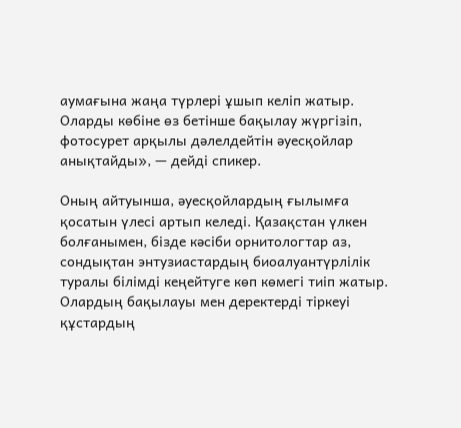аумағына жаңа түрлері ұшып келіп жатыр. Оларды көбіне өз бетінше бақылау жүргізіп, фотосурет арқылы дәлелдейтін әуесқойлар анықтайды», — дейді спикер.

Оның айтуынша, әуесқойлардың ғылымға қосатын үлесі артып келеді. Қазақстан үлкен болғанымен, бізде кәсіби орнитологтар аз, сондықтан энтузиастардың биоалуантүрлілік туралы білімді кеңейтуге көп көмегі тиіп жатыр. Олардың бақылауы мен деректерді тіркеуі құстардың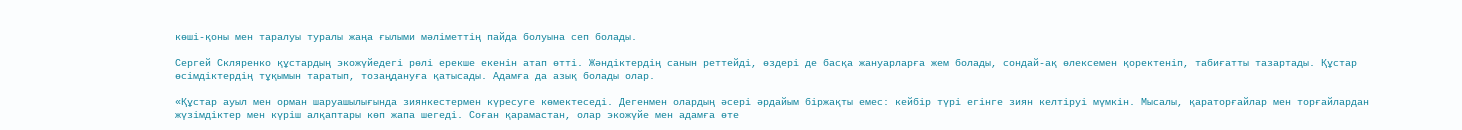көші-қоны мен таралуы туралы жаңа ғылыми мәліметтің пайда болуына сеп болады.

Сергей Скляренко құстардың экожүйедегі рөлі ерекше екенін атап өтті. Жәндіктердің санын реттейді, өздері де басқа жануарларға жем болады, сондай-ақ өлексемен қоректеніп, табиғатты тазартады. Құстар өсімдіктердің тұқымын таратып, тозаңдануға қатысады. Адамға да азық болады олар.

«Құстар ауыл мен орман шаруашылығында зиянкестермен күресуге көмектеседі. Дегенмен олардың әсері әрдайым біржақты емес: кейбір түрі егінге зиян келтіруі мүмкін. Мысалы, қараторғайлар мен торғайлардан жүзімдіктер мен күріш алқаптары көп жапа шегеді. Соған қарамастан, олар экожүйе мен адамға өте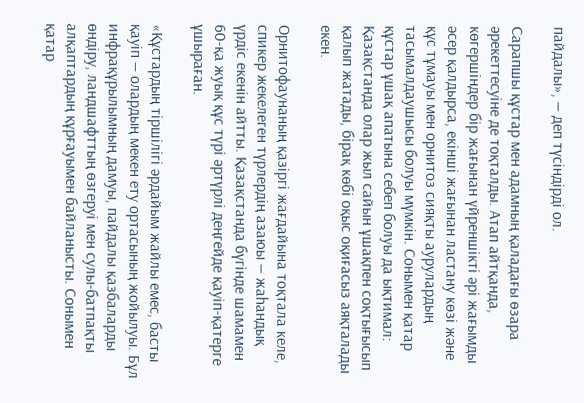пайдалы», — деп түсіндірді ол.

Сарапшы құстар мен адамның қаладағы өзара әрекеттесуіне де тоқталды. Атап айтқанда, көгершіндер бір жағынан үйреншікті әрі жағымды әсер қалдырса, екінші жағынан ластану көзі және құс тұмауы мен орнитоз сияқты аурулардың тасымалдаушысы болуы мүмкін. Сонымен қатар құстар ұшақ апатына себеп болуы да ықтимал: Қазақстанда олар жыл сайын ұшақпен соқтығысып қалып жатады, бірақ көбі оқыс оқиғасыз аяқталады екен.

Орнитофаунаның қазіргі жағдайына тоқтала келе, спикер жекелеген түрлердің азаюы — жаһандық үрдіс екенін айтты. Қазақстанда бүгінде шамамен 60-қа жуық құс түрі әртүрлі деңгейде қауіп-қатерге ұшыраған.

«Құстардың тіршілігі әрдайым жайлы емес, басты қауіп — олардың мекен ету ортасының жойылуы. Бұл инфрақұрылымның дамуы, пайдалы қазбаларды өндіру, ландшафттың өзгеруі мен сулы-батпақты алқаптардың құрғауымен байланысты. Сонымен қатар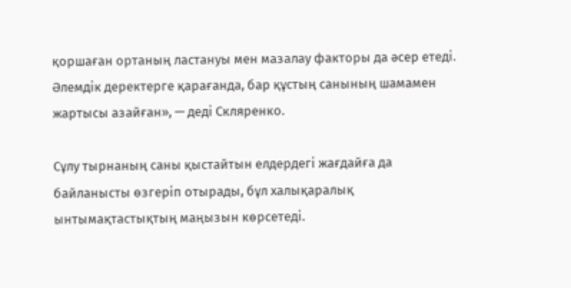қоршаған ортаның ластануы мен мазалау факторы да әсер етеді. Әлемдік деректерге қарағанда, бар құстың санының шамамен жартысы азайған», — деді Скляренко.

Сұлу тырнаның саны қыстайтын елдердегі жағдайға да байланысты өзгеріп отырады, бұл халықаралық ынтымақтастықтың маңызын көрсетеді.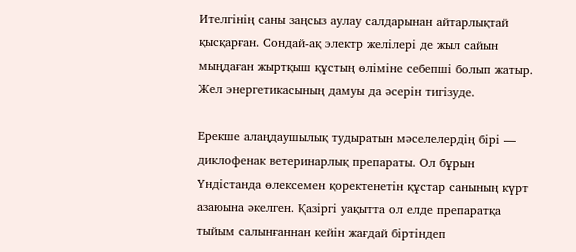Ителгінің саны заңсыз аулау салдарынан айтарлықтай қысқарған. Сондай-ақ электр желілері де жыл сайын мыңдаған жыртқыш құстың өліміне себепші болып жатыр. Жел энергетикасының дамуы да әсерін тигізуде.

Ерекше алаңдаушылық тудыратын мәселелердің бірі — диклофенак ветеринарлық препараты. Ол бұрын Үндістанда өлексемен қоректенетін құстар санының күрт азаюына әкелген. Қазіргі уақытта ол елде препаратқа тыйым салынғаннан кейін жағдай біртіндеп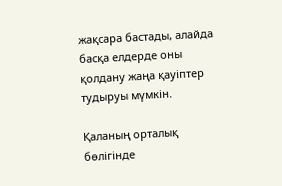жақсара бастады, алайда басқа елдерде оны қолдану жаңа қауіптер тудыруы мүмкін.

Қаланың орталық бөлігінде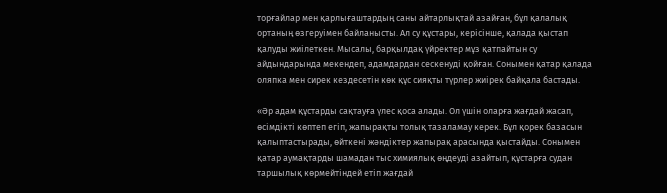торғайлар мен қарлығаштардың саны айтарлықтай азайған, бұл қалалық ортаның өзгеруімен байланысты. Ал су құстары, керісінше, қалада қыстап қалуды жиілеткен. Мысалы, барқылдақ үйректер мұз қатпайтын су айдындарында мекендеп, адамдардан сескенуді қойған. Сонымен қатар қалада оляпка мен сирек кездесетін көк құс сияқты түрлер жиірек байқала бастады.

«Әр адам құстарды сақтауға үлес қоса алады. Ол үшін оларға жағдай жасап, өсімдікті көптеп егіп, жапырақты толық тазаламау керек. Бұл қорек базасын қалыптастырады, өйткені жәндіктер жапырақ арасында қыстайды. Сонымен қатар аумақтарды шамадан тыс химиялық өңдеуді азайтып, құстарға судан таршылық көрмейтіндей етіп жағдай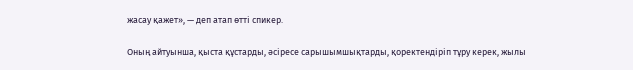жасау қажет», — деп атап өтті спикер.

Оның айтуынша, қыста құстарды, әсіресе сарышымшықтарды, қоректендіріп тұру керек, жылы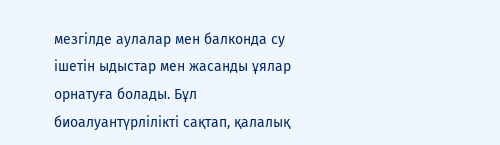мезгілде аулалар мен балконда су ішетін ыдыстар мен жасанды ұялар орнатуға болады. Бұл биоалуантүрлілікті сақтап, қалалық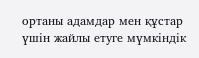ортаны адамдар мен құстар үшін жайлы етуге мүмкіндік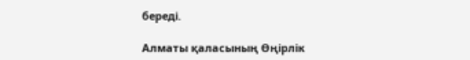береді.

Алматы қаласының Өңірлік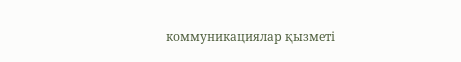коммуникациялар қызметі